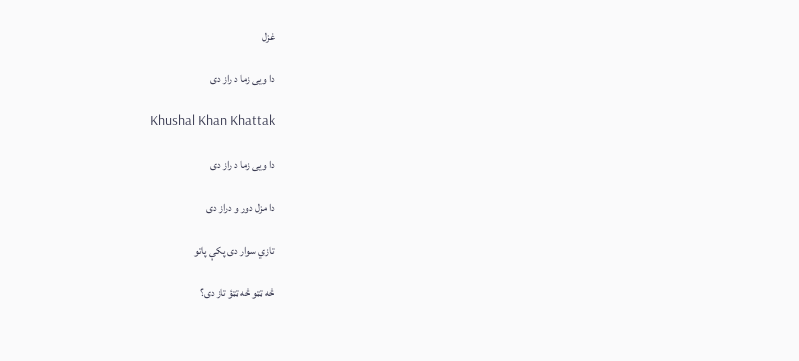غزل

دا ويی زما د راز دی

Khushal Khan Khattak

دا ويی زما د راز دی

دا مزل دور و دراز دی

تازي سوار دی پکې پاتو

څه ټټو څه ټټؤ تاز دی؟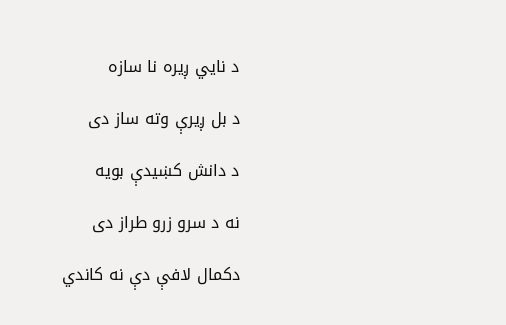د نايي ږيره نا سازه

د بل ږيرې وته ساز دی

د دانش کښيدې بويه

نه د سرو زرو طراز دی

دکمال لافې دې نه کاندي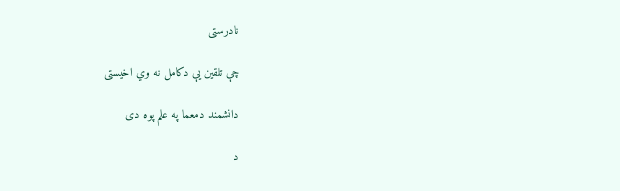نادرستی

چې تلقين يې دکامل نه وي اخيستی

دانشمند دمعما په علم پوه دی

د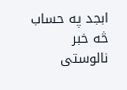ابجد په حساب څه خبر نالوستی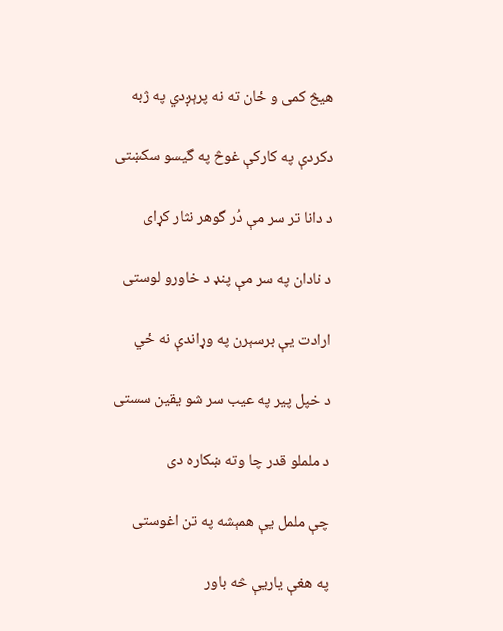هيڅ کمی و ځان ته نه پرېږدي په ژبه

دکردې په کارکې غوڅ په گيسو سکښتی

د دانا تر سر مې دُر گوهر نثار کړای

د نادان په سر مې پنډ د خاورو لوستی

ارادت يې برسېرن په وړاندې نه ځي

د خپل پير په عيب سر شو يقين سستی

د ململو قدر چا وته ښکاره دی

چې ململ يې همېشه په تن اغوستی

په هغې ياريې څه باور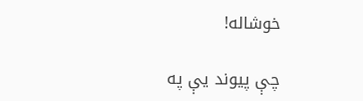خوشاله!

چې پيوند يې په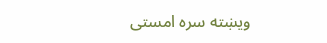ويښته سره امستی